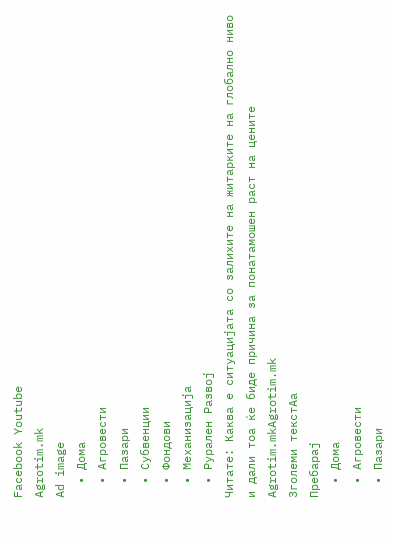Facebook Youtube
Agrotim.mk
Ad image
  • Дома
  • Агровести
  • Пазари
  • Субвенции
  • Фондови
  • Механизација
  • Рурален Развој
Читате: Каква е ситуацијата со залихите на житарките на глобално ниво и дали тоа ќе биде причина за понатамошен раст на цените
Agrotim.mkAgrotim.mk
Зголеми текстAa
Пребарај
  • Дома
  • Агровести
  • Пазари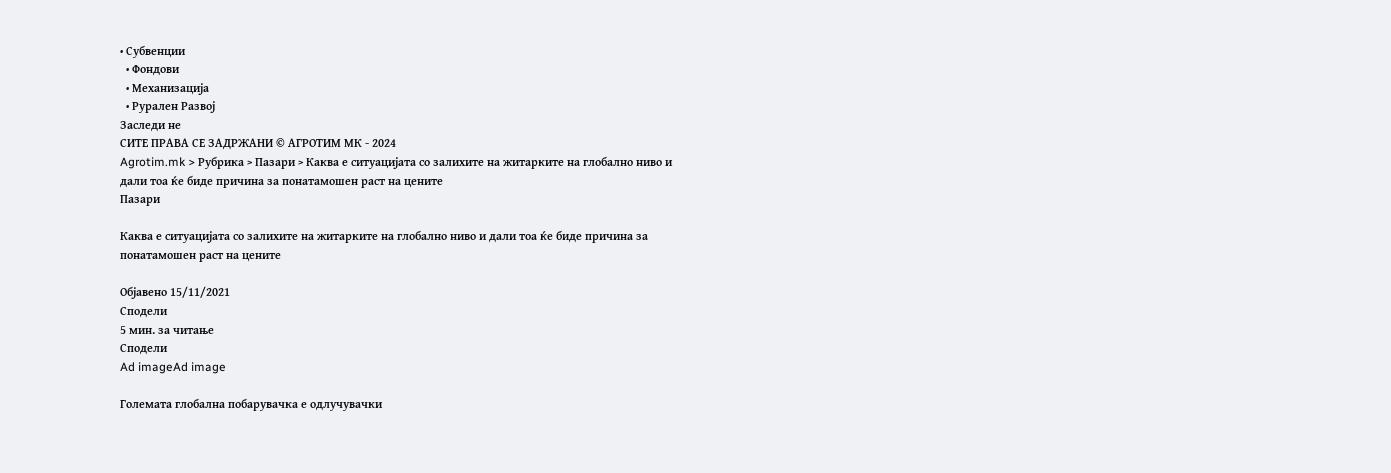• Субвенции
  • Фондови
  • Механизација
  • Рурален Развој
Заследи не
СИТЕ ПРАВА СЕ ЗАДРЖАНИ © АГРОТИМ МК - 2024
Agrotim.mk > Рубрика > Пазари > Каква е ситуацијата со залихите на житарките на глобално ниво и дали тоа ќе биде причина за понатамошен раст на цените
Пазари

Каква е ситуацијата со залихите на житарките на глобално ниво и дали тоа ќе биде причина за понатамошен раст на цените

Објавено 15/11/2021
Сподели
5 мин. за читање
Сподели
Ad imageAd image

Големата глобална побарувачка е одлучувачки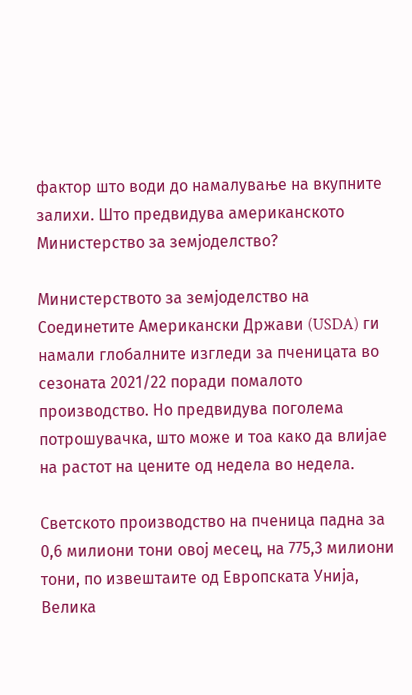фактор што води до намалување на вкупните залихи. Што предвидува американското Министерство за земјоделство?

Министерството за земјоделство на Соединетите Американски Држави (USDA) ги намали глобалните изгледи за пченицата во сезоната 2021/22 поради помалото производство. Но предвидува поголема потрошувачка, што може и тоа како да влијае на растот на цените од недела во недела.

Светското производство на пченица падна за 0,6 милиони тони овој месец, на 775,3 милиони тони, по извештаите од Европската Унија, Велика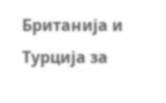Британија и Турција за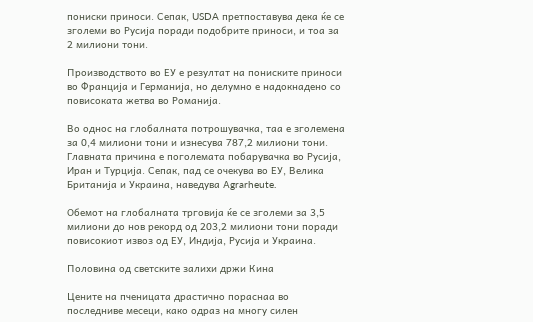пониски приноси. Сепак, USDA претпоставува дека ќе се зголеми во Русија поради подобрите приноси, и тоа за 2 милиони тони.

Производството во ЕУ е резултат на пониските приноси во Франција и Германија, но делумно е надокнадено со повисоката жетва во Романија.

Во однос на глобалната потрошувачка, таа е зголемена за 0,4 милиони тони и изнесува 787,2 милиони тони. Главната причина е поголемата побарувачка во Русија, Иран и Турција. Сепак, пад се очекува во ЕУ, Велика Британија и Украина, наведува Аgrarheute.

Обемот на глобалната трговија ќе се зголеми за 3,5 милиони до нов рекорд од 203,2 милиони тони поради повисокиот извоз од ЕУ, Индија, Русија и Украина.

Половина од светските залихи држи Кина

Цените на пченицата драстично пораснаа во последниве месеци, како одраз на многу силен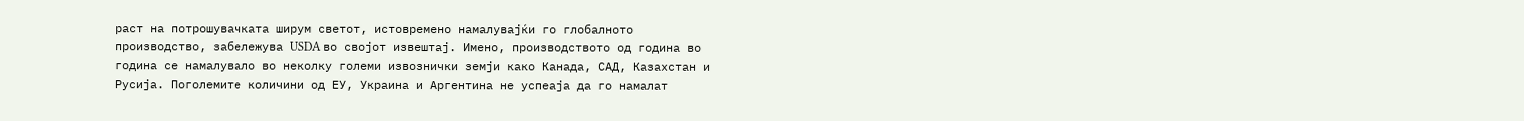раст на потрошувачката ширум светот, истовремено намалувајќи го глобалното производство, забележува USDA во својот извештај. Имено, производството од година во година се намалувало во неколку големи извознички земји како Канада, САД, Казахстан и Русија. Поголемите количини од ЕУ, Украина и Аргентина не успеаја да го намалат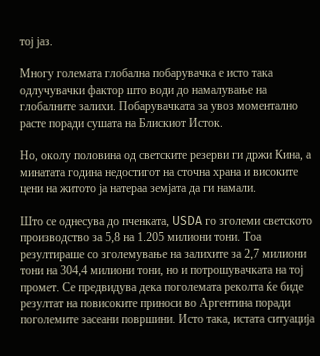тој јаз.

Многу големата глобална побарувачка е исто така одлучувачки фактор што води до намалување на глобалните залихи. Побарувачката за увоз моментално расте поради сушата на Блискиот Исток.

Но, околу половина од светските резерви ги држи Кина, а минатата година недостигот на сточна храна и високите цени на житото ја натераа земјата да ги намали.

Што се однесува до пченката, USDA го зголеми светското производство за 5,8 на 1.205 милиони тони. Тоа резултираше со зголемување на залихите за 2,7 милиони тони на 304,4 милиони тони, но и потрошувачката на тој промет. Се предвидува дека поголемата реколта ќе биде резултат на повисоките приноси во Аргентина поради поголемите засеани површини. Исто така, истата ситуација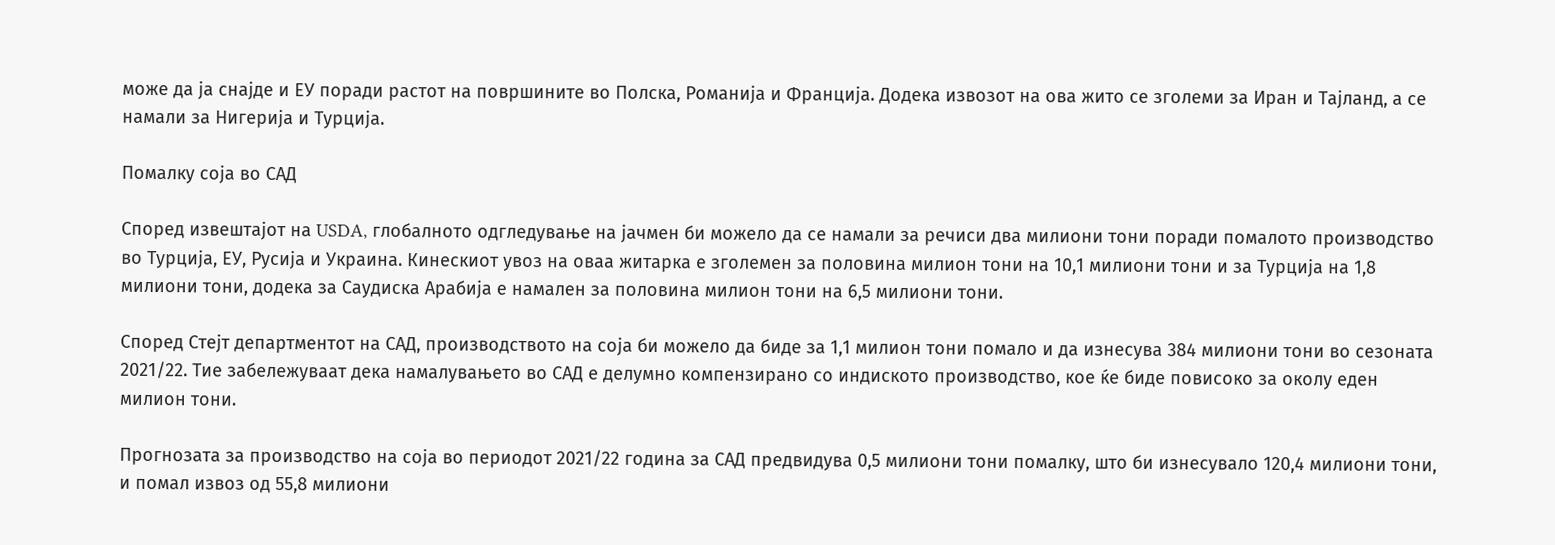може да ја снајде и ЕУ поради растот на површините во Полска, Романија и Франција. Додека извозот на ова жито се зголеми за Иран и Тајланд, а се намали за Нигерија и Турција.

Помалку соја во САД

Според извештајот на USDA, глобалното одгледување на јачмен би можело да се намали за речиси два милиони тони поради помалото производство во Турција, ЕУ, Русија и Украина. Кинескиот увоз на оваа житарка е зголемен за половина милион тони на 10,1 милиони тони и за Турција на 1,8 милиони тони, додека за Саудиска Арабија е намален за половина милион тони на 6,5 милиони тони.

Според Стејт департментот на САД, производството на соја би можело да биде за 1,1 милион тони помало и да изнесува 384 милиони тони во сезоната 2021/22. Тие забележуваат дека намалувањето во САД е делумно компензирано со индиското производство, кое ќе биде повисоко за околу еден милион тони.

Прогнозата за производство на соја во периодот 2021/22 година за САД предвидува 0,5 милиони тони помалку, што би изнесувало 120,4 милиони тони, и помал извоз од 55,8 милиони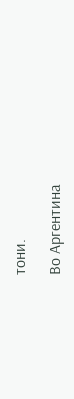тони.

Во Аргентина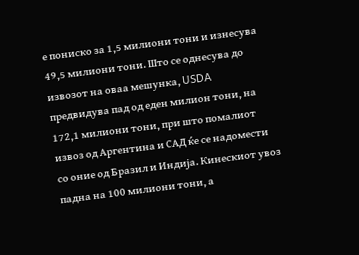е пониско за 1,5 милиони тони и изнесува 49,5 милиони тони. Што се однесува до извозот на оваа мешунка, USDA предвидува пад од еден милион тони, на 172,1 милиони тони, при што помалиот извоз од Аргентина и САД ќе се надомести со оние од Бразил и Индија. Кинескиот увоз падна на 100 милиони тони, а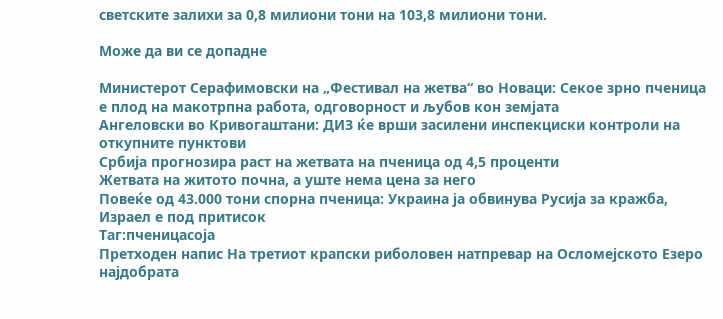светските залихи за 0,8 милиони тони на 103,8 милиони тони.

Може да ви се допадне

Министерот Серафимовски на „Фестивал на жетва“ во Новаци: Секое зрно пченица е плод на макотрпна работа, одговорност и љубов кон земјата
Ангеловски во Кривогаштани: ДИЗ ќе врши засилени инспекциски контроли на откупните пунктови
Србија прогнозира раст на жетвата на пченица од 4,5 проценти
Жетвата на житото почна, а уште нема цена за него
Повеќе од 43.000 тони спорна пченица: Украина ја обвинува Русија за кражба, Израел е под притисок
Таг:пченицасоја
Претходен напис На третиот крапски риболовен натпревар на Осломејското Езеро најдобрата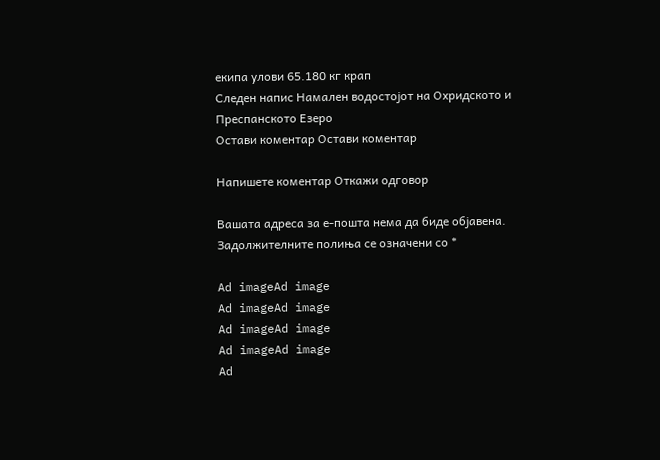екипа улови 65.180 кг крап
Следен напис Намален водостојот на Охридското и Преспанското Езеро
Остави коментар Остави коментар

Напишете коментар Откажи одговор

Вашата адреса за е-пошта нема да биде објавена. Задолжителните полиња се означени со *

Ad imageAd image
Ad imageAd image
Ad imageAd image
Ad imageAd image
Ad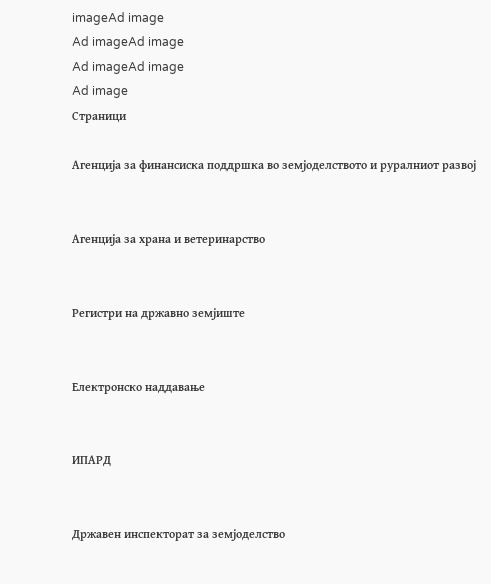imageAd image
Ad imageAd image
Ad imageAd image
Ad image
Страници

Агенција за финансиска поддршка во земјоделството и руралниот развој


Агенција за храна и ветеринарство


Регистри на државно земјиште


Електронско наддавање


ИПАРД


Државен инспекторат за земјоделство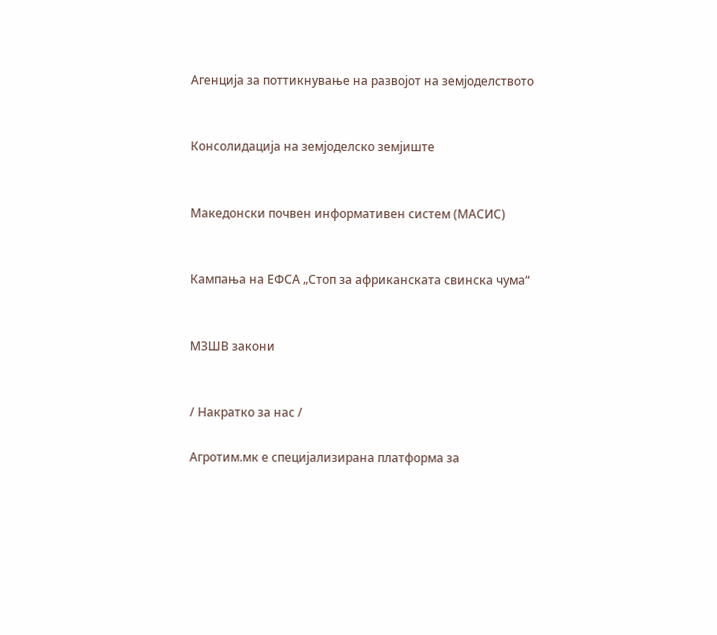Агенција за поттикнување на развојот на земјоделството


Консолидација на земјоделско земјиште


Македонски почвен информативен систем (МАСИС)


Кампања на ЕФСА „Стоп за африканската свинска чума“


МЗШВ закони


/ Накратко за нас /

Агротим.мк е специјализирана платформа за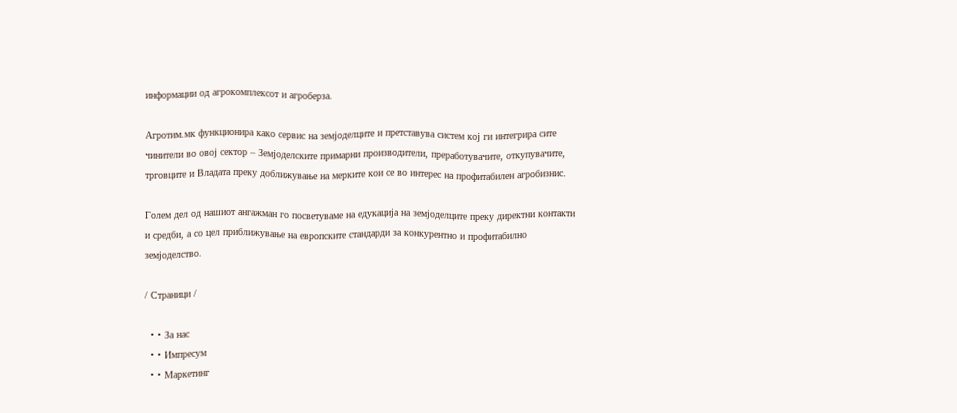информации од агрокомплексот и агроберза.

Агротим.мк функционира како сервис на земјоделците и претставува систем кој ги интегрира сите чинители во овој сектор – Земјоделските примарни производители, преработувачите, откупувачите, трговците и Владата преку доближување на мерките кои се во интерес на профитабилен агробизнис.

Голем дел од нашиот ангажман го посветуваме на едукација на земјоделците преку директни контакти и средби, а со цел приближување на европските стандарди за конкурентно и профитабилно земјоделство.

/ Страници /

  • • За нас
  • • Импресум
  • • Маркетинг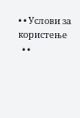• • Услови за користење
  • •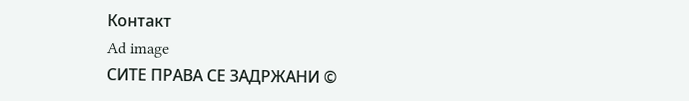Контакт
Ad image
СИТЕ ПРАВА СЕ ЗАДРЖАНИ ©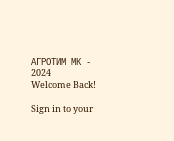АГРОТИМ МК - 2024
Welcome Back!

Sign in to your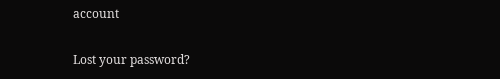account

Lost your password?